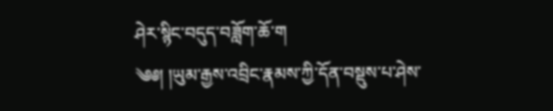ཤེར་སྙིང་བདུད་བཟློག་ཆོ་ག
༄༅། །ཡུམ་རྒྱས་འབྲིང་རྣམས་ཀྱི་དོན་བསྡུས་པ་ཤེས་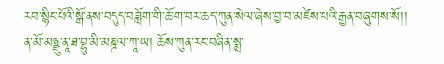རབ་སྙིང་པོའི་སྒོ་ནས་བདུད་བཟློག་གི་ཆོ་ག་བར་ཆད་ཀུན་སེལ་ཞེས་བྱ་བ་མཛེས་པའི་རྒྱན་བཞུགས་སོ།།
ན་མོ་མཉྫུ་ནཱ་ཐ་བྷུ་མི་མཎྜལ་ཀཱ་ཡ། ཆོས་ཀུན་རང་བཞིན་སྨྲ་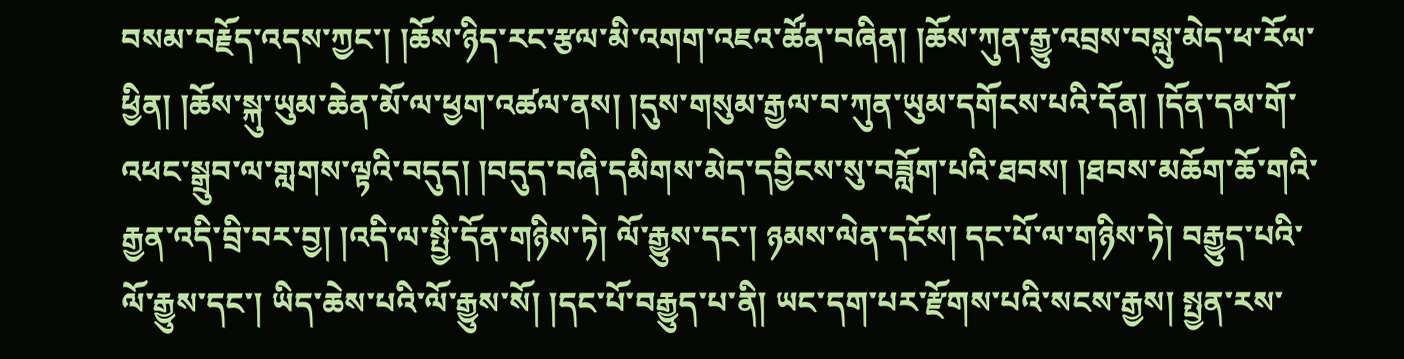བསམ་བརྗོད་འདས་ཀྱང་། །ཆོས་ཉིད་རང་རྩལ་མི་འགག་འཇའ་ཚོན་བཞིན། །ཆོས་ཀུན་རྒྱུ་འབྲས་བསླུ་མེད་ཕ་རོལ་ཕྱིན། །ཆོས་སྐུ་ཡུམ་ཆེན་མོ་ལ་ཕྱག་འཚལ་ནས། །དུས་གསུམ་རྒྱལ་བ་ཀུན་ཡུམ་དགོངས་པའི་དོན། །དོན་དམ་གོ་འཕང་སྒྲུབ་ལ་གླགས་ལྟའི་བདུད། །བདུད་བཞི་དམིགས་མེད་དབྱིངས་སུ་བཟློག་པའི་ཐབས། །ཐབས་མཆོག་ཆོ་གའི་རྒྱན་འདི་བྲི་བར་བྱ། །འདི་ལ་སྤྱི་དོན་གཉིས་ཏེ། ལོ་རྒྱུས་དང་། ཉམས་ལེན་དངོས། དང་པོ་ལ་གཉིས་ཏེ། བརྒྱུད་པའི་ལོ་རྒྱུས་དང་། ཡིད་ཆེས་པའི་ལོ་རྒྱུས་སོ། །དང་པོ་བརྒྱུད་པ་ནི། ཡང་དག་པར་རྫོགས་པའི་སངས་རྒྱས། སྤྱན་རས་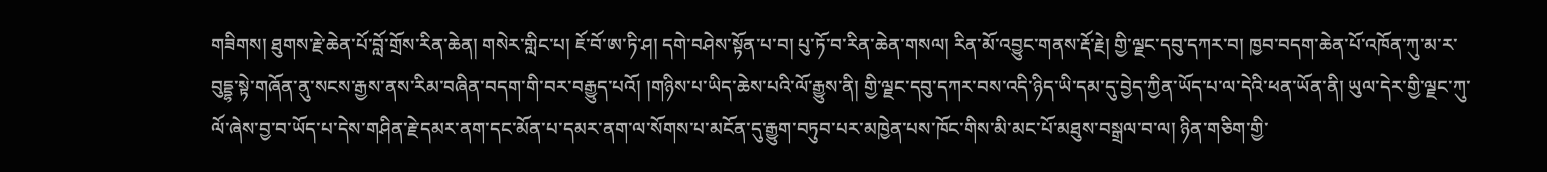གཟིགས། ཐུགས་རྗེ་ཆེན་པོ་བློ་གྲོས་རིན་ཆེན། གསེར་གླིང་པ། ཇོ་བོ་ཨ་ཏི་ཤ། དགེ་བཤེས་སྟོན་པ་བ། པུ་ཏོ་བ་རིན་ཆེན་གསལ། རིན་མོ་འབྱུང་གནས་རྡོ་རྗེ། གྱི་ལྗང་དབུ་དཀར་བ། ཁྱབ་བདག་ཆེན་པོ་འཁོན་ཀུ་མ་ར་བུདྡྷ་སྟེ་གཞོན་ནུ་སངས་རྒྱས་ནས་རིམ་བཞིན་བདག་གི་བར་བརྒྱུད་པའོ། །གཉིས་པ་ཡིད་ཆེས་པའི་ལོ་རྒྱུས་ནི། གྱི་ལྗང་དབུ་དཀར་བས་འདི་ཉིད་ཡི་དམ་དུ་བྱེད་ཀྱིན་ཡོད་པ་ལ་དེའི་ཕན་ཡོན་ནི། ཡུལ་དེར་གྱི་ལྗང་ཀུ་ལོ་ཞེས་བྱ་བ་ཡོད་པ་དེས་གཤིན་རྗེ་དམར་ནག་དང་མོན་པ་དམར་ནག་ལ་སོགས་པ་མངོན་དུ་རྒྱུག་བཏུབ་པར་མཁྱེན་པས་ཁོང་གིས་མི་མང་པོ་མཐུས་བསྒྲལ་བ་ལ། ཉིན་གཅིག་གྱི་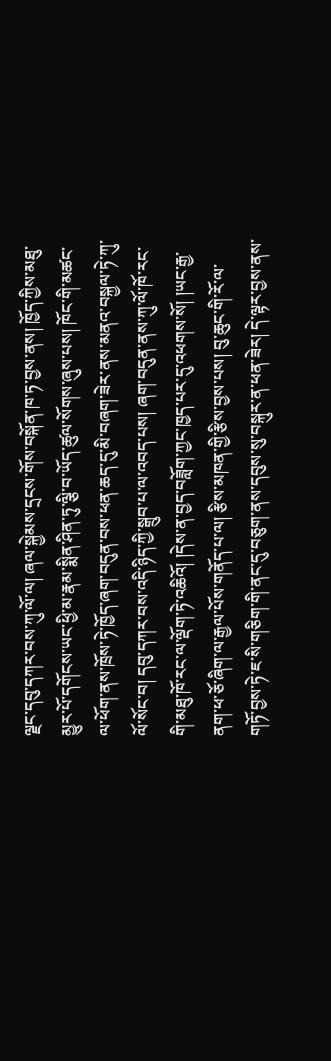ལྗང་དབུ་དཀར་བས་ཀུ་ལོ་ལ། ཞལ་སྐྱེམས་དྲངས་གོས་བསྐོན་ཁ་ཏ་བྱས་ནས། ཁྱོད་ཀྱིས་མཐུ་མྱུར་པོ་དགོངས་ཡང་ཕྱི་མ་རྣམ་སྨིན་ཤིན་ཏུ་ལྕི་བ་ཡོད་ཚུལ་སོགས་ཞུས་པས། ཁོང་གི་མཚང་ལ་ཕོག་ནས་ཁྲོས་ཏེ་ཁྱོད་ཞག་བདུན་བས་ཕན་ཆད་དུ་མི་བཞག་ཟེར་ནས་མནའ་བསྐྱལ་ཏེ་ཀུ་ལོ་སོང་བ། དབུ་དཀར་བས་འདི་ཉིད་ཀྱི་སྒྲུབ་པ་ལ་འབད་པས། ཞག་བདུན་ནས་ཀུ་ལོ་ཁོ་རང་གི་མཐུ་ཁོ་རང་ལ་ལྡོག་ཏེ་འཆིའོ། །དེས་ན་བྱད་བཟློག་ཀྱང་ཁྱད་པར་དུ་འཕགས་སོ། །ཡང་རྒྱ་ནག་ཕ་ཅོ་ཞིག་ལ་རྒྱལ་པོས་གནོད་པ་ལ། རྩིས་མཁན་གྱི་རྩིས་བྱས་པས། བུ་ཆུང་གི་རོ་ལ་གཏོ་བྱས་ཏེ་ཇ་སི་གཅིག་གི་ནང་དུ་བཅུག་ནས་དབུས་སུ་བསྐུར་ན་ཕན་ཟེར། དེ་ལྟར་བྱས་ནས་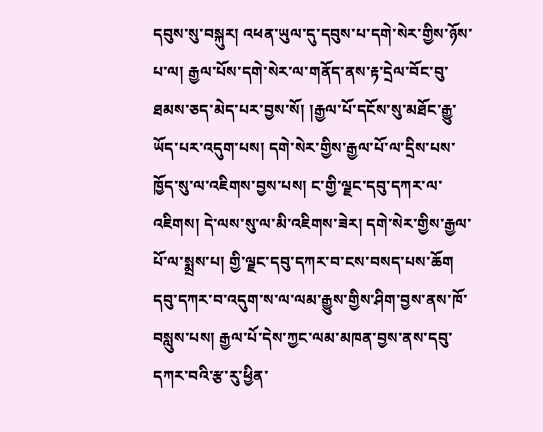དབུས་སུ་བསྐུར། འཕན་ཡུལ་དུ་དབུས་པ་དགེ་སེར་གྱིས་ཉོས་པ་ལ། རྒྱལ་པོས་དགེ་སེར་ལ་གནོད་ནས་རྟ་དྲེལ་བོང་བུ་ཐམས་ཅད་མེད་པར་བྱས་སོ། །རྒྱལ་པོ་དངོས་སུ་མཐོང་རྒྱུ་ཡོད་པར་འདུག་པས། དགེ་སེར་གྱིས་རྒྱལ་པོ་ལ་དྲིས་པས་ཁྱོད་སུ་ལ་འཇིགས་བྱས་པས། ང་གྱི་ལྗང་དབུ་དཀར་ལ་འཇིགས། དེ་ལས་སུ་ལ་མི་འཇིགས་ཟེར། དགེ་སེར་གྱིས་རྒྱལ་པོ་ལ་སྨྲས་པ། གྱི་ལྗང་དབུ་དཀར་བ་ངས་བསད་པས་ཆོག དབུ་དཀར་བ་འདུག་ས་ལ་ལམ་རྒྱུས་གྱིས་ཤིག་བྱས་ནས་ཁོ་བསླུས་པས། རྒྱལ་པོ་དེས་ཀྱང་ལམ་མཁན་བྱས་ནས་དབུ་དཀར་བའི་རྩ་རུ་ཕྱིན་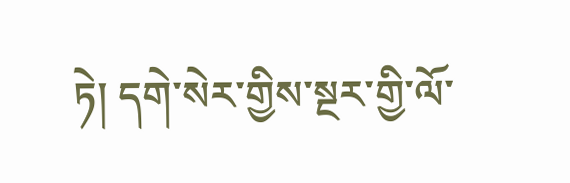ཏེ། དགེ་སེར་གྱིས་སྔར་གྱི་ལོ་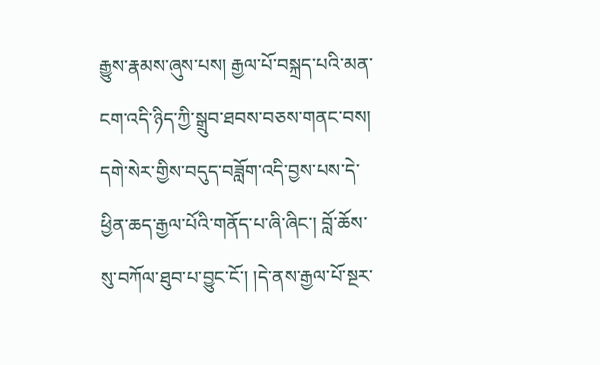རྒྱུས་རྣམས་ཞུས་པས། རྒྱལ་པོ་བསྐྲད་པའི་མན་ངག་འདི་ཉིད་ཀྱི་སྒྲུབ་ཐབས་བཅས་གནང་བས། དགེ་སེར་གྱིས་བདུད་བཟློག་འདི་བྱས་པས་དེ་ཕྱིན་ཆད་རྒྱལ་པོའི་གནོད་པ་ཞི་ཞིང་། བློ་ཆོས་སུ་བཀོལ་ཐུབ་པ་བྱུང་ངོ་། །དེ་ནས་རྒྱལ་པོ་སྔར་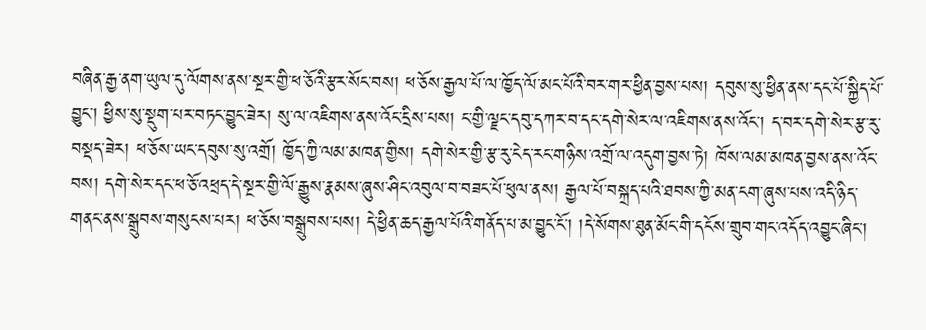བཞིན་རྒྱ་ནག་ཡུལ་དུ་ལོགས་ནས་སྔར་གྱི་ཕ་ཅོའི་རྩར་སོང་བས། ཕ་ཅོས་རྒྱལ་པོ་ལ་ཁྱོད་ལོ་མང་པོའི་བར་གར་ཕྱིན་བྱས་པས། དབུས་སུ་ཕྱིན་ནས་དང་པོ་སྐྱིད་པོ་བྱུང་། ཕྱིས་སུ་སྡུག་པར་བཏང་བྱུང་ཟེར། སུ་ལ་འཇིགས་ནས་འོང་དྲིས་པས། ང་གྱི་ལྗང་དབུ་དཀར་བ་དང་དགེ་སེར་ལ་འཇིགས་ནས་འོང་། ད་བར་དགེ་སེར་རྩ་རུ་བསྡད་ཟེར། ཕ་ཅོས་ཡང་དབུས་སུ་འགྲོ། ཁྱོད་ཀྱི་ལམ་མཁན་གྱིས། དགེ་སེར་གྱི་རྩ་རུ་ངེད་རང་གཉིས་འགྲོ་ལ་འདུག་བྱས་ཏེ། ཁོས་ལམ་མཁན་བྱས་ནས་འོང་བས། དགེ་སེར་དང་ཕ་ཅོ་འཕྲད་དེ་སྔར་གྱི་ལོ་རྒྱུས་རྣམས་ཞུས་ཤིང་འབུལ་བ་བཟང་པོ་ཕུལ་ནས། རྒྱལ་པོ་བསྐྲད་པའི་ཐབས་ཀྱི་མན་ངག་ཞུས་པས་འདི་ཉིད་གནང་ནས་སྒྲུབས་གསུངས་པར། ཕ་ཅོས་བསྒྲུབས་པས། དེ་ཕྱིན་ཆད་རྒྱལ་པོའི་གནོད་པ་མ་བྱུང་ངོ་། །དེ་སོགས་ཐུན་མོང་གི་དངོས་གྲུབ་གང་འདོད་འབྱུང་ཞིང་།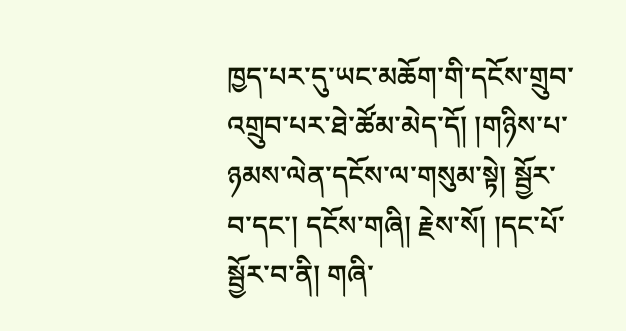ཁྱད་པར་དུ་ཡང་མཆོག་གི་དངོས་གྲུབ་འགྲུབ་པར་ཐེ་ཚོམ་མེད་དོ། །གཉིས་པ་ཉམས་ལེན་དངོས་ལ་གསུམ་སྟེ། སྦྱོར་བ་དང་། དངོས་གཞི། རྗེས་སོ། །དང་པོ་སྦྱོར་བ་ནི། གཞི་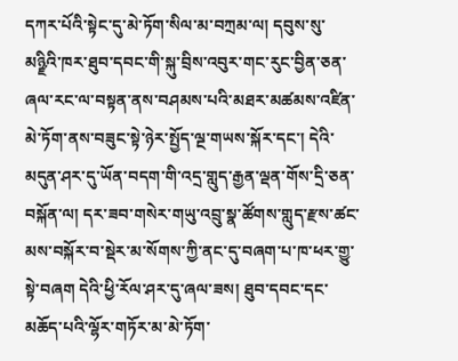དཀར་པོའི་སྟེང་དུ་མེ་ཏོག་སིལ་མ་བཀྲམ་ལ། དབུས་སུ་མཉྫིའི་ཁར་ཐུབ་དབང་གི་སྐུ་བྲིས་འབུར་གང་རུང་བྱིན་ཅན་ཞལ་རང་ལ་བསྟན་ནས་བཤམས་པའི་མཐར་མཚམས་འཛིན་མེ་ཏོག་ནས་བཟུང་སྟེ་ཉེར་སྤྱོད་ལྔ་གཡས་སྐོར་དང་། དེའི་མདུན་ཤར་དུ་ཡོན་བདག་གི་འདྲ་གླུད་རྒྱན་ལྡན་གོས་དྲི་ཅན་བསྐོན་ལ། དར་ཟབ་གསེར་གཡུ་འབྲུ་སྣ་ཚོགས་གླུད་རྫས་ཚང་མས་བསྐོར་བ་སྡེར་མ་སོགས་ཀྱི་ནང་དུ་བཞག་པ་ཁ་ཕར་གྱུ་སྟེ་བཞག དེའི་ཕྱི་རོལ་ཤར་དུ་ཞལ་ཟས། ཐུབ་དབང་དང་མཆོད་པའི་ལྷོར་གཏོར་མ་མེ་ཏོག་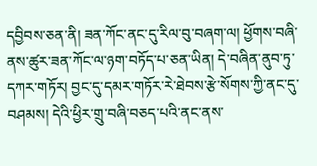དབྱིབས་ཅན་ནི། ཟན་ཀོང་ནང་དུ་རིལ་བུ་བཞག་ལ། ཕྱོགས་བཞི་ནས་ཚུར་ཟན་ཀོང་ལ་ཉག་བཏོད་པ་ཅན་ཡིན། དེ་བཞིན་ནུབ་ཏུ་དཀར་གཏོར། བྱང་དུ་དམར་གཏོར་རེ་ཐེབས་རྩེ་སོགས་ཀྱི་ནང་དུ་བཤམས། དེའི་ཕྱིར་གྲུ་བཞི་བཅད་པའི་ནང་ནས་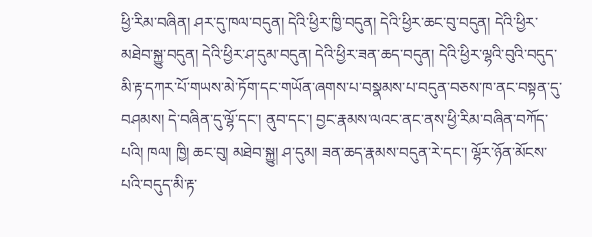ཕྱི་རིམ་བཞིན། ཤར་དུ་ཁལ་བདུན། དེའི་ཕྱིར་ཁྱི་བདུན། དེའི་ཕྱིར་ཆང་བུ་བདུན། དེའི་ཕྱིར་མཐེབ་སྐྱུ་བདུན། དེའི་ཕྱིར་ཤ་དུམ་བདུན། དེའི་ཕྱིར་ཟན་ཆད་བདུན། དེའི་ཕྱིར་ལྷའི་བུའི་བདུད་མི་རྟ་དཀར་པོ་གཡས་མེ་ཏོག་དང་གཡོན་ཞགས་པ་བསྣམས་པ་བདུན་བཅས་ཁ་ནང་བསྟན་དུ་བཤམས། དེ་བཞིན་དུ་ལྷོ་དང་། ནུབ་དང་། བྱང་རྣམས་ལའང་ནང་ནས་ཕྱི་རིམ་བཞིན་བཀོད་པའི། ཁལ། ཁྱི། ཆང་བུ། མཐེབ་སྐྱུ། ཤ་དུམ། ཟན་ཆད་རྣམས་བདུན་རེ་དང་། ལྷོར་ཉོན་མོངས་པའི་བདུད་མི་རྟ་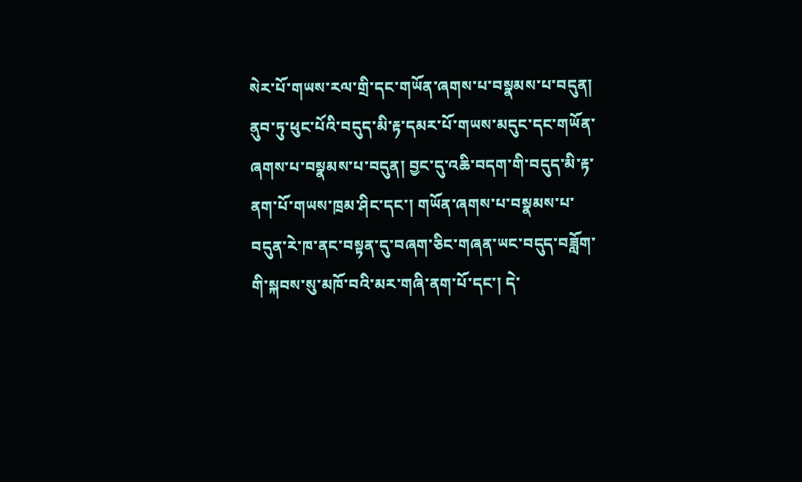སེར་པོ་གཡས་རལ་གྲི་དང་གཡོན་ཞགས་པ་བསྣམས་པ་བདུན། ནུབ་ཏུ་ཕུང་པོའི་བདུད་མི་རྟ་དམར་པོ་གཡས་མདུང་དང་གཡོན་ཞགས་པ་བསྣམས་པ་བདུན། བྱང་དུ་འཆི་བདག་གི་བདུད་མི་རྟ་ནག་པོ་གཡས་ཁྲམ་ཤིང་དང་། གཡོན་ཞགས་པ་བསྣམས་པ་བདུན་རེ་ཁ་ནང་བསྟན་དུ་བཞག་ཅིང་གཞན་ཡང་བདུད་བཟློག་གི་སྐབས་སུ་མཁོ་བའི་མར་གཞི་ནག་པོ་དང་། དེ་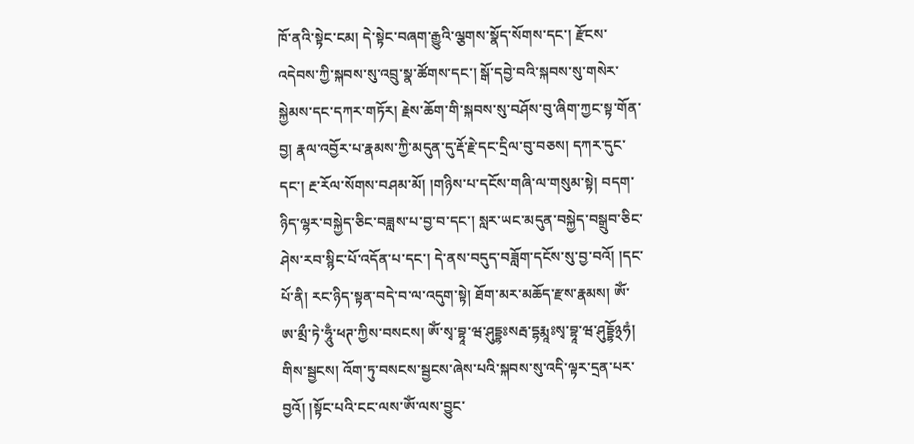ཁོ་ནའི་སྟེང་ངམ། དེ་སྟེང་བཞག་རྒྱུའི་ལྕགས་སྣོད་སོགས་དང་། རྫོངས་འདེབས་ཀྱི་སྐབས་སུ་འབྲུ་སྣ་ཚོགས་དང་། སྒོ་དབྱེ་བའི་སྐབས་སུ་གསེར་སྐྱེམས་དང་དཀར་གཏོར། རྗེས་ཆོག་གི་སྐབས་སུ་བཤོས་བུ་ཞིག་ཀྱང་སྟ་གོན་བྱ། རྣལ་འབྱོར་པ་རྣམས་ཀྱི་མདུན་དུ་རྡོ་རྗེ་དང་དྲིལ་བུ་བཅས། དཀར་དུང་དང་། རྔ་རོལ་སོགས་བཤམ་མོ། །གཉིས་པ་དངོས་གཞི་ལ་གསུམ་སྟེ། བདག་ཉིད་ལྷར་བསྐྱེད་ཅིང་བཟླས་པ་བྱ་བ་དང་། སླར་ཡང་མདུན་བསྐྱེད་བསྒྲུབ་ཅིང་ཤེས་རབ་སྙིང་པོ་འདོན་པ་དང་། དེ་ནས་བདུད་བཟློག་དངོས་སུ་བྱ་བའོ། །དང་པོ་ནི། རང་ཉིད་སྟན་བདེ་བ་ལ་འདུག་སྟེ། ཐོག་མར་མཆོད་རྫས་རྣམས། ཨོཾ་ཨ་མྲྀ་ཏེ་ཧཱུྃ་ཕཊ་ཀྱིས་བསངས། ཨོཾ་སྭ་བྷཱ་ཝ་ཤུདྡྷཿསརྦ་དྷརྨཱཿསྭ་བྷཱ་ཝ་ཤུདྡྷོ྅ཧཾ། གིས་སྦྱངས། འོག་ཏུ་བསངས་སྦྱངས་ཞེས་པའི་སྐབས་སུ་འདི་ལྟར་དྲན་པར་བྱའོ། །སྟོང་པའི་ངང་ལས་ཨོཾ་ལས་བྱུང་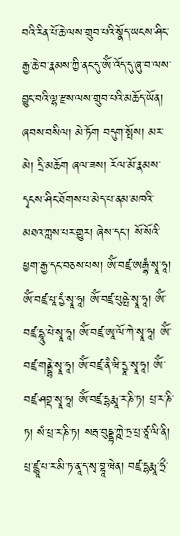བའི་རིན་པོ་ཆེ་ལས་གྲུབ་པའི་སྣོད་ཡངས་ཤིང་རྒྱ་ཆེ་བ་རྣམས་ཀྱི་ནང་དུ་ཨོཾ་འོད་དུ་ཞུ་བ་ལས་བྱུང་བའི་ལྷ་རྫས་ལས་གྲུབ་པའི་མཆོད་ཡོན། ཞབས་བསིལ། མེ་ཏོག བདུག་སྤོས། མར་མེ། དྲི་མཆོག ཞལ་ཟས། རོལ་མོ་རྣམས་དྭངས་ཤིང་ཐོགས་པ་མེད་པ་ནམ་མཁའི་མཐའ་ཀླས་པར་གྱུར། ཞེས་དང་། སོ་སོའི་ཕྱག་རྒྱ་དང་བཅས་པས། ཨོཾ་བཛྲ་ཨརྒྷཾ་སྭཱ་ཧཱ། ཨོཾ་བཛྲ་པཱ་དྱཾ་སྭཱ་ཧཱ། ཨོཾ་བཛྲ་པུཥྤེ་སྭཱ་ཧཱ། ཨོཾ་བཛྲ་དྷཱུ་པེ་སྭཱ་ཧཱ། ཨོཾ་བཛྲ་ཨཱ་ལོ་ཀེ་སྭཱ་ཧཱ། ཨོཾ་བཛྲ་གནྡྷེ་སྭཱ་ཧཱ། ཨོཾ་བཛྲ་ནཻ་ཝི་དྱཱ་སྭཱ་ཧཱ། ཨོཾ་བཛྲ་ཤབྡ་སྭཱ་ཧཱ། ཨོཾ་བཛྲ་དྷརྨཱ་ར་ཎི་ཏ། པྲ་ར་ཎི་ཏ། སཾ་པྲ་ར་ཎི་ཏ། སརྦ་བུདྡྷ་ཀྵེ་ཏྲ་པྲ་ཙཱ་ལི་ནི། པྲ་ཛྙཱ་པ་ར་མི་ཏ་ནཱ་ད་སྭ་བྷཱ་ཝེན། བཛྲ་དྷརྨཱ་ཧྲྀ་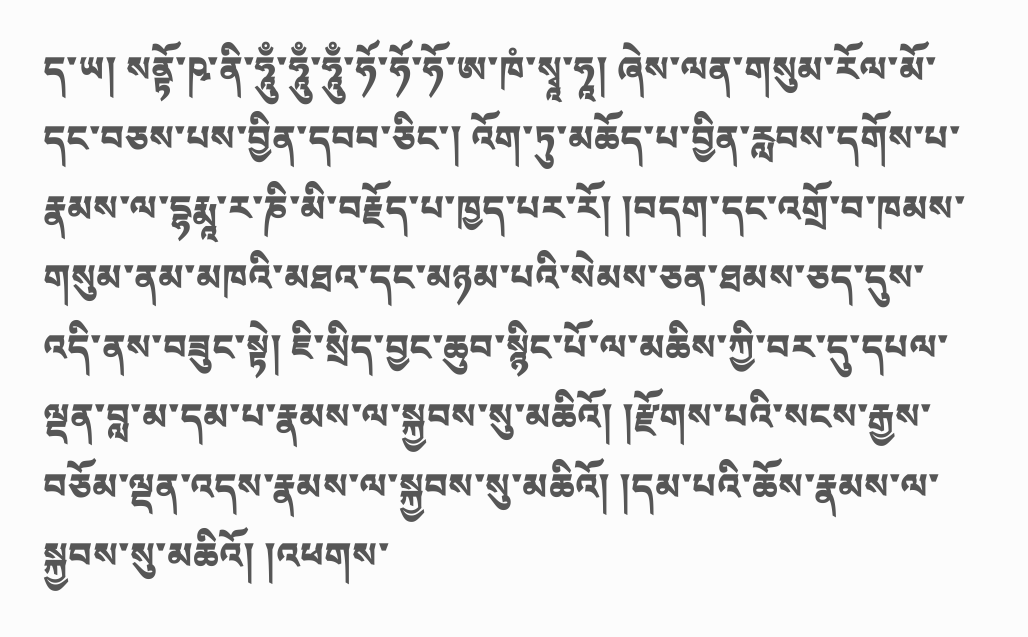ད་ཡ། སནྟོ་ཥ་ནི་ཧཱུྃ་ཧཱུྃ་ཧཱུྃ་ཧོ་ཧོ་ཧོ་ཨ་ཁཾ་སྭཱ་ཧཱ། ཞེས་ལན་གསུམ་རོལ་མོ་དང་བཅས་པས་བྱིན་དབབ་ཅིང་། འོག་ཏུ་མཆོད་པ་བྱིན་རླབས་དགོས་པ་རྣམས་ལ་དྷརྨཱ་ར་ཎི་མི་བརྗོད་པ་ཁྱད་པར་རོ། །བདག་དང་འགྲོ་བ་ཁམས་གསུམ་ནམ་མཁའི་མཐའ་དང་མཉམ་པའི་སེམས་ཅན་ཐམས་ཅད་དུས་འདི་ནས་བཟུང་སྟེ། ཇི་སྲིད་བྱང་ཆུབ་སྙིང་པོ་ལ་མཆིས་ཀྱི་བར་དུ་དཔལ་ལྡན་བླ་མ་དམ་པ་རྣམས་ལ་སྐྱབས་སུ་མཆིའོ། །རྫོགས་པའི་སངས་རྒྱས་བཅོམ་ལྡན་འདས་རྣམས་ལ་སྐྱབས་སུ་མཆིའོ། །དམ་པའི་ཆོས་རྣམས་ལ་སྐྱབས་སུ་མཆིའོ། །འཕགས་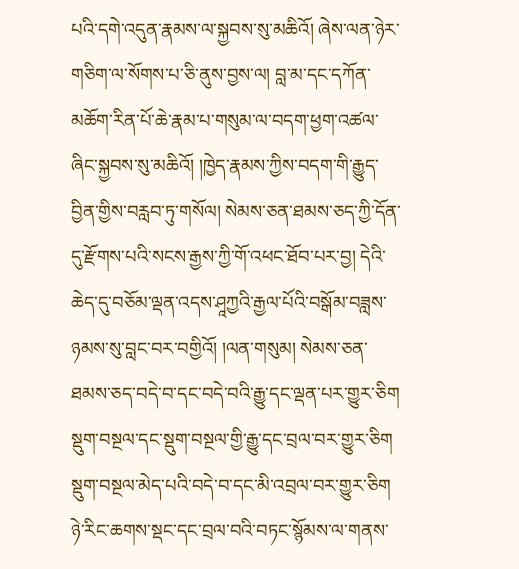པའི་དགེ་འདུན་རྣམས་ལ་སྐྱབས་སུ་མཆིའོ། ཞེས་ལན་ཉེར་གཅིག་ལ་སོགས་པ་ཅི་ནུས་བྱས་ལ། བླ་མ་དང་དཀོན་མཆོག་རིན་པོ་ཆེ་རྣམ་པ་གསུམ་ལ་བདག་ཕྱག་འཚལ་ཞིང་སྐྱབས་སུ་མཆིའོ། །ཁྱེད་རྣམས་ཀྱིས་བདག་གི་རྒྱུད་བྱིན་གྱིས་བརླབ་ཏུ་གསོལ། སེམས་ཅན་ཐམས་ཅད་ཀྱི་དོན་དུ་རྫོགས་པའི་སངས་རྒྱས་ཀྱི་གོ་འཕང་ཐོབ་པར་བྱ། དེའི་ཆེད་དུ་བཅོམ་ལྡན་འདས་ཤཱཀྱའི་རྒྱལ་པོའི་བསྒོམ་བཟླས་ཉམས་སུ་བླང་བར་བགྱིའོ། །ལན་གསུམ། སེམས་ཅན་ཐམས་ཅད་བདེ་བ་དང་བདེ་བའི་རྒྱུ་དང་ལྡན་པར་གྱུར་ཅིག སྡུག་བསྔལ་དང་སྡུག་བསྔལ་གྱི་རྒྱུ་དང་བྲལ་བར་གྱུར་ཅིག སྡུག་བསྔལ་མེད་པའི་བདེ་བ་དང་མི་འབྲལ་བར་གྱུར་ཅིག ཉེ་རིང་ཆགས་སྡང་དང་བྲལ་བའི་བཏང་སྙོམས་ལ་གནས་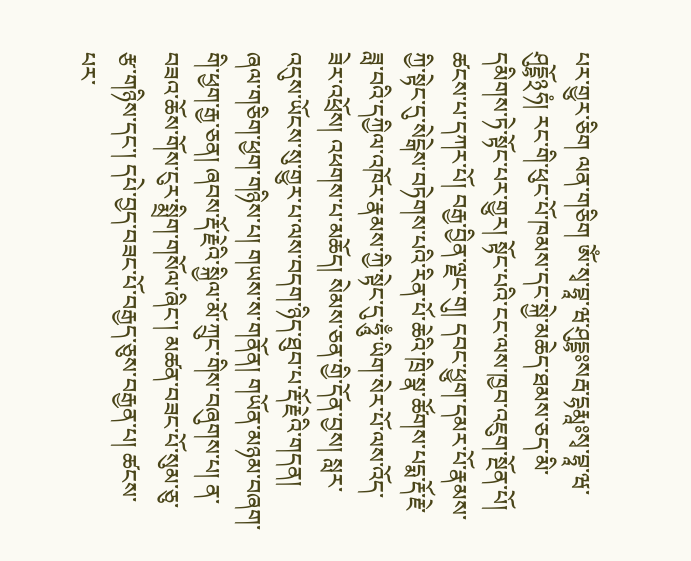པར་གྱུར་ཅིག ལན་གཅིག ཨོཾ་སྭ་བྷཱ་ཝ་ཤུདྡྷཿསརྦ་དྷརྨཱཿསྭ་བྷཱ་ཝ་ཤུདྡྷོ྅ཧཾ། རང་གི་ཕུང་པོ་ཁམས་དང་སྐྱེ་མཆེད་ཐམས་ཅད་མི་དམིགས་ཏེ་སྟོང་པར་གྱུར། སྟོང་པའི་ངང་ལས་ཁྱབ་འཇུག་སྔོན་པོ། ཚངས་པ་དཀར་པོ། བརྒྱ་བྱིན་ལྗང་གུ། དབང་ཕྱུག་དམར་པོ་རྣམས་ཀྱི་སྟེང་དུ་སེངྒེས་བཏེགས་པའི་རིན་པོ་ཆེའི་ཁྲི་སྣ་ཚོགས་པདྨ་རྡོ་རྗེ་ཟླ་བའི་དཀྱིལ་འཁོར་རྣམས་ཀྱི་སྟེང་དུ་ཧཱུྃ་ཡིག་སེར་པོ་ལས་འོད་ཟེར་འཕྲོས། འཕགས་པ་མཆོད། སེམས་ཅན་གྱི་དོན་བྱས། སླར་འདུས་ཡོངས་སུ་གྱུར་པ་ལས་བདག་ཉིད་ཐུབ་པ་རྡོ་རྗེའི་གདན། ཞལ་གཅིག་ཕྱག་གཉིས་པ། གཡས་ས་གནོན། གཡོན་མཉམ་བཞག་གི་ཕྱག་རྒྱ་ཅན། ཞབས་རྡོ་རྗེའི་སྐྱིལ་མོ་ཀྲུང་གིས་བཞུགས་པ། ན་བཟའ་ཆོས་གོས་ངུར་སྨྲིག་གསོལ་ཞིང་། མཚན་བཟང་པོ་སུམ་ཅུ་རྩ་གཉིས་དང་། དཔེ་བྱད་བཟང་པོ་བརྒྱད་ཅུས་བརྒྱན་པ། ཚངས་པར་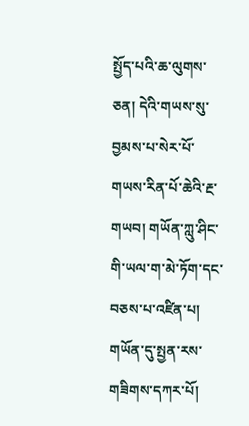སྤྱོད་པའི་ཆ་ལུགས་ཅན། དེའི་གཡས་སུ་བྱམས་པ་སེར་པོ་གཡས་རིན་པོ་ཆེའི་རྔ་གཡབ། གཡོན་ཀླུ་ཤིང་གི་ཡལ་ག་མེ་ཏོག་དང་བཅས་པ་འཛིན་པ། གཡོན་དུ་སྤྱན་རས་གཟིགས་དཀར་པོ།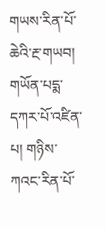གཡས་རིན་པོ་ཆེའི་རྔ་གཡབ། གཡོན་པདྨ་དཀར་པོ་འཛིན་པ། གཉིས་ཀའང་རིན་པོ་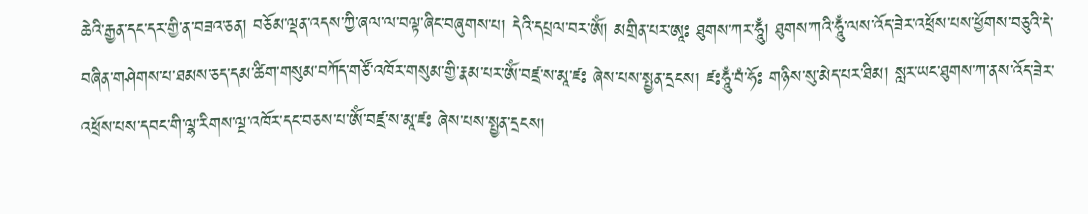ཆེའི་རྒྱན་དང་དར་གྱི་ན་བཟའ་ཅན། བཅོམ་ལྡན་འདས་ཀྱི་ཞལ་ལ་བལྟ་ཞིང་བཞུགས་པ། དེའི་དཔྲལ་བར་ཨོཾ། མགྲིན་པར་ཨཱཿ ཐུགས་ཀར་ཧཱུྃ། ཐུགས་ཀའི་ཧཱུྃ་ལས་འོད་ཟེར་འཕྲོས་པས་ཕྱོགས་བཅུའི་དེ་བཞིན་གཤེགས་པ་ཐམས་ཅད་དམ་ཚིག་གསུམ་བཀོད་གཙོ་འཁོར་གསུམ་གྱི་རྣམ་པར་ཨོཾ་བཛྲ་ས་མཱ་ཛཿ ཞེས་པས་སྤྱན་དྲངས། ཛཿཧཱུྃ་བཾ་ཧོཿ གཉིས་སུ་མེད་པར་ཐིམ། སླར་ཡང་ཐུགས་ཀ་ནས་འོད་ཟེར་འཕྲོས་པས་དབང་གི་ལྷ་རིགས་ལྔ་འཁོར་དང་བཅས་པ་ཨོཾ་བཛྲ་ས་མཱ་ཛཿ ཞེས་པས་སྤྱན་དྲངས།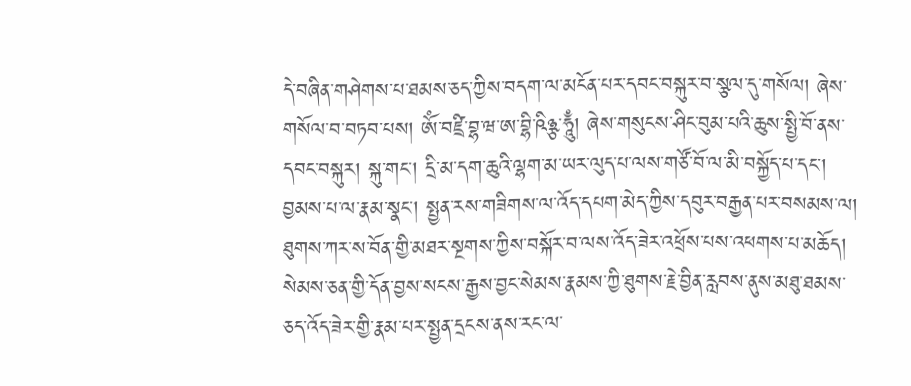དེ་བཞིན་གཤེགས་པ་ཐམས་ཅད་ཀྱིས་བདག་ལ་མངོན་པར་དབང་བསྐུར་བ་སྩལ་དུ་གསོལ། ཞེས་གསོལ་བ་བཏབ་པས། ཨོཾ་བཛྲི་བྷ་ཝ་ཨ་བྷི་ཥིཉྩ་ཧཱུྃ། ཞེས་གསུངས་ཤིང་བུམ་པའི་ཆུས་སྤྱི་བོ་ནས་དབང་བསྐུར། སྐུ་གང་། དྲི་མ་དག་ཆུའི་ལྷག་མ་ཡར་ལུད་པ་ལས་གཙོ་བོ་ལ་མི་བསྐྱོད་པ་དང་། བྱམས་པ་ལ་རྣམ་སྣང་། སྤྱན་རས་གཟིགས་ལ་འོད་དཔག་མེད་ཀྱིས་དབུར་བརྒྱན་པར་བསམས་ལ། ཐུགས་ཀར་ས་བོན་གྱི་མཐར་སྔགས་ཀྱིས་བསྐོར་བ་ལས་འོད་ཟེར་འཕྲོས་པས་འཕགས་པ་མཆོད། སེམས་ཅན་གྱི་དོན་བྱས་སངས་རྒྱས་བྱང་སེམས་རྣམས་ཀྱི་ཐུགས་རྗེ་བྱིན་རླབས་ནུས་མཐུ་ཐམས་ཅད་འོད་ཟེར་གྱི་རྣམ་པར་སྤྱན་དྲངས་ནས་རང་ལ་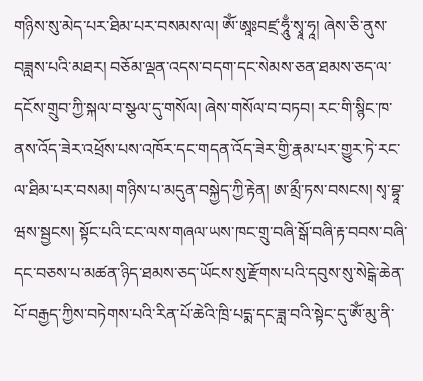གཉིས་སུ་མེད་པར་ཐིམ་པར་བསམས་ལ། ཨོཾ་ཨཱཿབཛྲ་ཧཱུྃ་སྭཱ་ཧཱ། ཞེས་ཅི་ནུས་བཟླས་པའི་མཐར། བཅོམ་ལྡན་འདས་བདག་དང་སེམས་ཅན་ཐམས་ཅད་ལ་དངོས་གྲུབ་ཀྱི་སྐལ་བ་སྩལ་དུ་གསོལ། ཞེས་གསོལ་བ་བཏབ། རང་གི་སྙིང་ཁ་ནས་འོད་ཟེར་འཕྲོས་པས་འཁོར་དང་གདན་འོད་ཟེར་གྱི་རྣམ་པར་གྱུར་ཏེ་རང་ལ་ཐིམ་པར་བསམ། གཉིས་པ་མདུན་བསྐྱེད་ཀྱི་རྟེན། ཨ་མྲྀ་ཏས་བསངས། སྭ་བྷཱ་ཝས་སྦྱངས། སྟོང་པའི་ངང་ལས་གཞལ་ཡས་ཁང་གྲུ་བཞི་སྒོ་བཞི་རྟ་བབས་བཞི་དང་བཅས་པ་མཚན་ཉིད་ཐམས་ཅད་ཡོངས་སུ་རྫོགས་པའི་དབུས་སུ་སེངྒེ་ཆེན་པོ་བརྒྱད་ཀྱིས་བཏེགས་པའི་རིན་པོ་ཆེའི་ཁྲི་པདྨ་དང་ཟླ་བའི་སྟེང་དུ་ཨོཾ་མུ་ནི་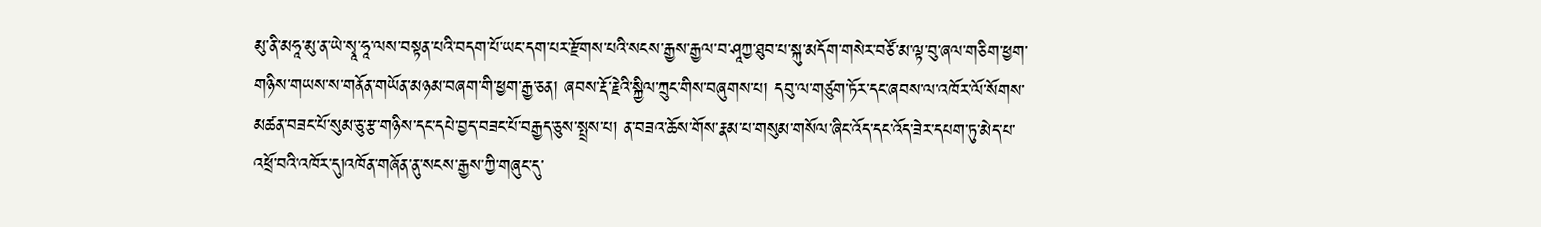མུ་ནི་མཧཱ་མུ་ན་ཡེ་སྭཱ་ཧཱ་ལས་བསྟན་པའི་བདག་པོ་ཡང་དག་པར་རྫོགས་པའི་སངས་རྒྱས་རྒྱལ་བ་ཤཱཀྱ་ཐུབ་པ་སྐུ་མདོག་གསེར་བཙོ་མ་ལྟ་བུ་ཞལ་གཅིག་ཕྱག་གཉིས་གཡས་ས་གནོན་གཡོན་མཉམ་བཞག་གི་ཕྱག་རྒྱ་ཅན། ཞབས་རྡོ་རྗེའི་སྐྱིལ་ཀྲུང་གིས་བཞུགས་པ། དབུ་ལ་གཙུག་ཏོར་དང་ཞབས་ལ་འཁོར་ལོ་སོགས་མཚན་བཟང་པོ་སུམ་ཅུ་རྩ་གཉིས་དང་དཔེ་བྱད་བཟང་པོ་བརྒྱད་ཅུས་སྤྲས་པ། ན་བཟའ་ཆོས་གོས་རྣམ་པ་གསུམ་གསོལ་ཞིང་འོད་དང་འོད་ཟེར་དཔག་ཏུ་མེད་པ་འཕྲོ་བའི་འཁོར་དུ།འཁོན་གཞོན་ནུ་སངས་རྒྱས་ཀྱི་གཞུང་དུ་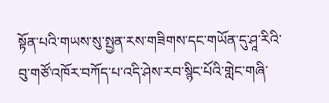སྟོན་པའི་གཡས་སུ་སྤྱན་རས་གཟིགས་དང་གཡོན་དུ་ཤཱ་རིའི་བུ་གཙོ་འཁོར་བཀོད་པ་འདི་ཤེས་རབ་སྙིང་པོའི་གླེང་གཞི་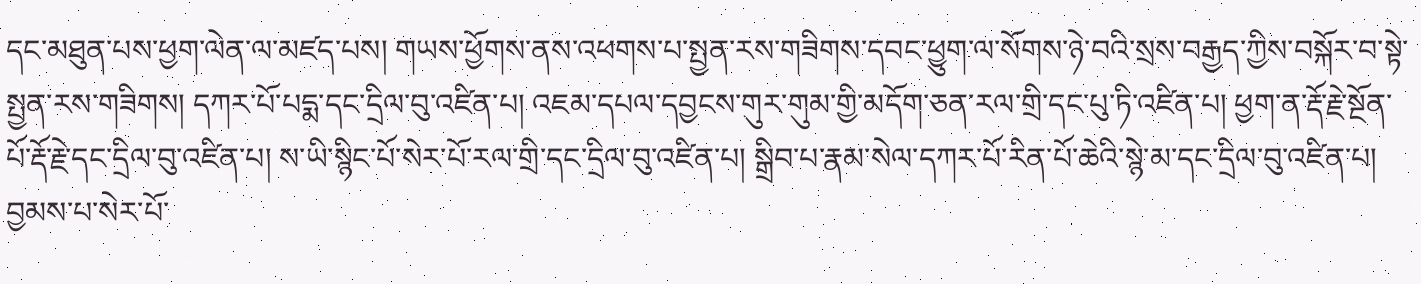དང་མཐུན་པས་ཕྱག་ལེན་ལ་མཛད་པས། གཡས་ཕྱོགས་ནས་འཕགས་པ་སྤྱན་རས་གཟིགས་དབང་ཕྱུག་ལ་སོགས་ཉེ་བའི་སྲས་བརྒྱད་ཀྱིས་བསྐོར་བ་སྟེ་སྤྱན་རས་གཟིགས། དཀར་པོ་པདྨ་དང་དྲིལ་བུ་འཛིན་པ། འཇམ་དཔལ་དབྱངས་གུར་གུམ་གྱི་མདོག་ཅན་རལ་གྲི་དང་པུ་ཏི་འཛིན་པ། ཕྱག་ན་རྡོ་རྗེ་སྔོན་པོ་རྡོ་རྗེ་དང་དྲིལ་བུ་འཛིན་པ། ས་ཡི་སྙིང་པོ་སེར་པོ་རལ་གྲི་དང་དྲིལ་བུ་འཛིན་པ། སྒྲིབ་པ་རྣམ་སེལ་དཀར་པོ་རིན་པོ་ཆེའི་སྙེ་མ་དང་དྲིལ་བུ་འཛིན་པ། བྱམས་པ་སེར་པོ་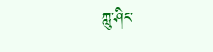ཀླུ་ཤིང་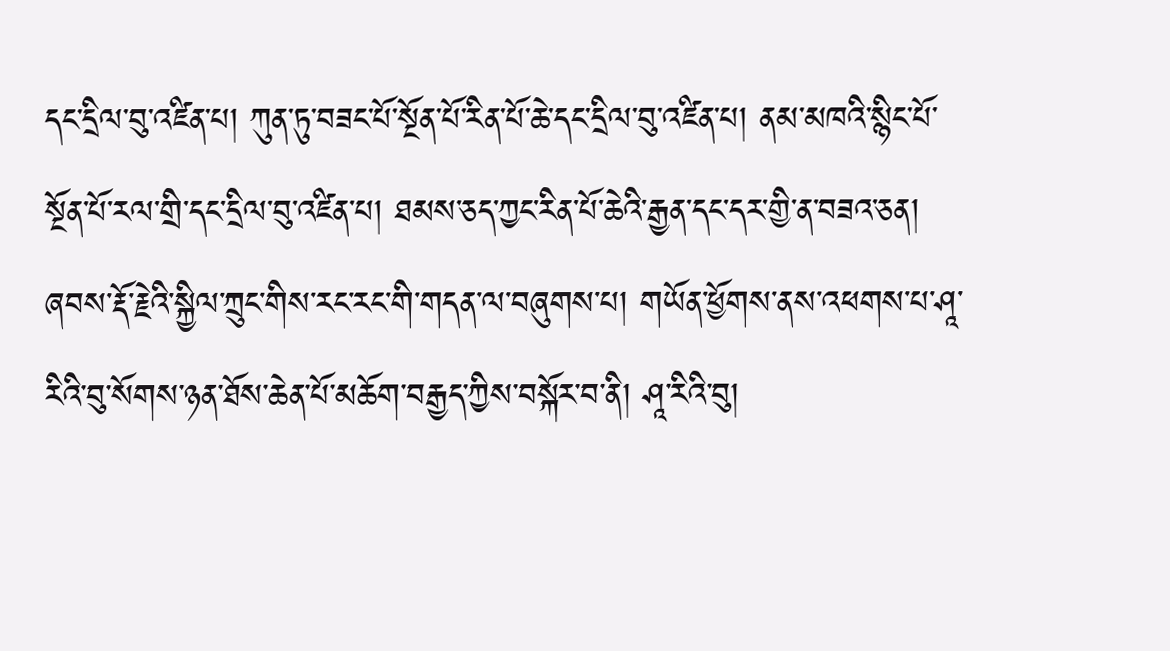དང་དྲིལ་བུ་འཛིན་པ། ཀུན་ཏུ་བཟང་པོ་སྔོན་པོ་རིན་པོ་ཆེ་དང་དྲིལ་བུ་འཛིན་པ། ནམ་མཁའི་སྙིང་པོ་སྔོན་པོ་རལ་གྲི་དང་དྲིལ་བུ་འཛིན་པ། ཐམས་ཅད་ཀྱང་རིན་པོ་ཆེའི་རྒྱན་དང་དར་གྱི་ན་བཟའ་ཅན། ཞབས་རྡོ་རྗེའི་སྐྱིལ་ཀྲུང་གིས་རང་རང་གི་གདན་ལ་བཞུགས་པ། གཡོན་ཕྱོགས་ནས་འཕགས་པ་ཤཱ་རིའི་བུ་སོགས་ཉན་ཐོས་ཆེན་པོ་མཆོག་བརྒྱད་ཀྱིས་བསྐོར་བ་ནི། ཤཱ་རིའི་བུ།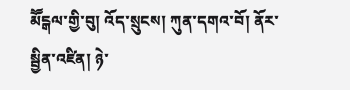མཽངྒལ་གྱི་བུ། འོད་སྲུངས། ཀུན་དགའ་བོ། ནོར་སྦྱིན་འཛིན། ཉེ་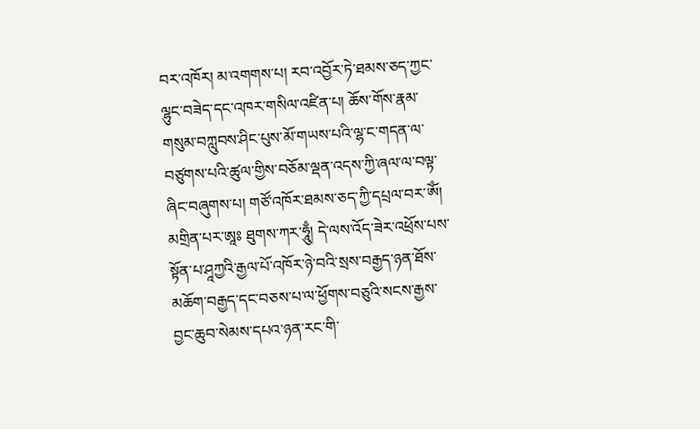བར་འཁོར། མ་འགགས་པ། རབ་འབྱོར་ཏེ་ཐམས་ཅད་ཀྱང་ལྷུང་བཟེད་དང་འཁར་གསིལ་འཛིན་པ། ཆོས་གོས་རྣམ་གསུམ་བཀླུབས་ཤིང་པུས་མོ་གཡས་པའི་ལྷ་ང་གདན་ལ་བཙུགས་པའི་ཚུལ་གྱིས་བཅོམ་ལྡན་འདས་ཀྱི་ཞལ་ལ་བལྟ་ཞིང་བཞུགས་པ། གཙོ་འཁོར་ཐམས་ཅད་ཀྱི་དཔྲལ་བར་ཨོཾ། མགྲིན་པར་ཨཱཿ ཐུགས་ཀར་ཧཱུྃ། དེ་ལས་འོད་ཟེར་འཕྲོས་པས་སྟོན་པ་ཤཱཀྱའི་རྒྱལ་པོ་འཁོར་ཉེ་བའི་སྲས་བརྒྱད་ཉན་ཐོས་མཆོག་བརྒྱད་དང་བཅས་པ་ལ་ཕྱོགས་བཅུའི་སངས་རྒྱས་བྱང་ཆུབ་སེམས་དཔའ་ཉན་རང་གི་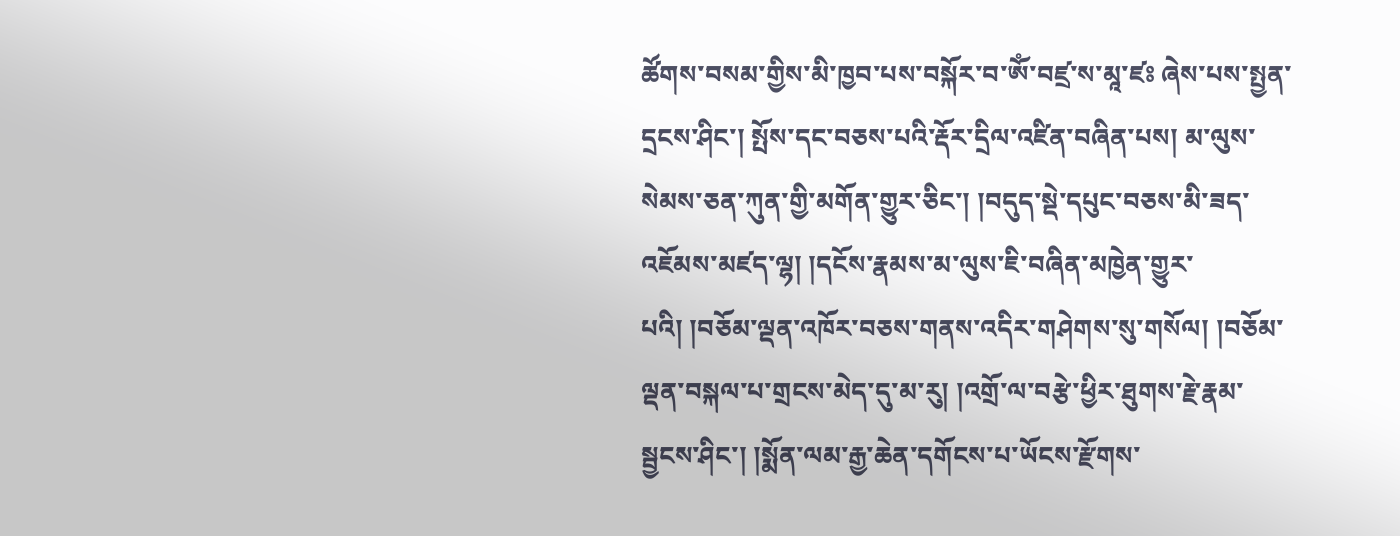ཚོགས་བསམ་གྱིས་མི་ཁྱབ་པས་བསྐོར་བ་ཨོཾ་བཛྲ་ས་མཱ་ཛཿ ཞེས་པས་སྤྱན་དྲངས་ཤིང་། སྤོས་དང་བཅས་པའི་རྡོར་དྲིལ་འཛིན་བཞིན་པས། མ་ལུས་སེམས་ཅན་ཀུན་གྱི་མགོན་གྱུར་ཅིང་། །བདུད་སྡེ་དཔུང་བཅས་མི་ཟད་འཇོམས་མཛད་ལྷ། །དངོས་རྣམས་མ་ལུས་ཇི་བཞིན་མཁྱེན་གྱུར་པའི། །བཅོམ་ལྡན་འཁོར་བཅས་གནས་འདིར་གཤེགས་སུ་གསོལ། །བཅོམ་ལྡན་བསྐལ་པ་གྲངས་མེད་དུ་མ་རུ། །འགྲོ་ལ་བརྩེ་ཕྱིར་ཐུགས་རྗེ་རྣམ་སྦྱངས་ཤིང་། །སྨོན་ལམ་རྒྱ་ཆེན་དགོངས་པ་ཡོངས་རྫོགས་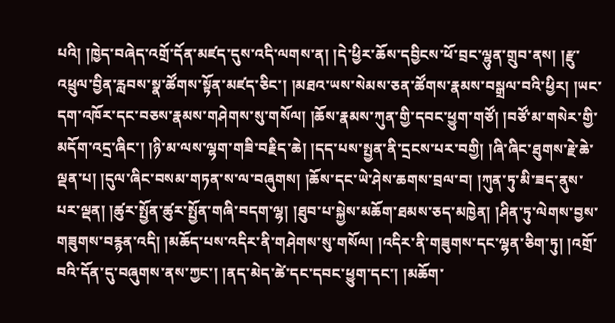པའི། །ཁྱེད་བཞེད་འགྲོ་དོན་མཛད་དུས་འདི་ལགས་ན། །དེ་ཕྱིར་ཆོས་དབྱིངས་ཕོ་བྲང་ལྷུན་གྲུབ་ནས། །རྫུ་འཕྲུལ་བྱིན་རླབས་སྣ་ཚོགས་སྟོན་མཛད་ཅིང་། །མཐའ་ཡས་སེམས་ཅན་ཚོགས་རྣམས་བསྒྲལ་བའི་ཕྱིར། །ཡང་དག་འཁོར་དང་བཅས་རྣམས་གཤེགས་སུ་གསོལ། །ཆོས་རྣམས་ཀུན་གྱི་དབང་ཕྱུག་གཙོ། །བཙོ་མ་གསེར་གྱི་མདོག་འདྲ་ཞིང་། །ཉི་མ་ལས་ལྷག་གཟི་བརྗིད་ཆེ། །དད་པས་སྤྱན་ནི་དྲངས་པར་བགྱི། །ཞི་ཞིང་ཐུགས་རྗེ་ཆེ་ལྡན་པ། །དུལ་ཞིང་བསམ་གཏན་ས་ལ་བཞུགས། །ཆོས་དང་ཡེ་ཤེས་ཆགས་བྲལ་བ། །ཀུན་ཏུ་མི་ཟད་ནུས་པར་ལྡན། །ཚུར་སྤྱོན་ཚུར་སྤྱོན་གཞི་བདག་ལྷ། །ཐུབ་པ་སྐྱེས་མཆོག་ཐམས་ཅད་མཁྱེན། །ཤིན་ཏུ་ལེགས་བྱས་གཟུགས་བརྙན་འདི། །མཆོད་པས་འདིར་ནི་གཤེགས་སུ་གསོལ། །འདིར་ནི་གཟུགས་དང་ལྷན་ཅིག་ཏུ། །འགྲོ་བའི་དོན་དུ་བཞུགས་ནས་ཀྱང་། །ནད་མེད་ཚེ་དང་དབང་ཕྱུག་དང་། །མཆོག་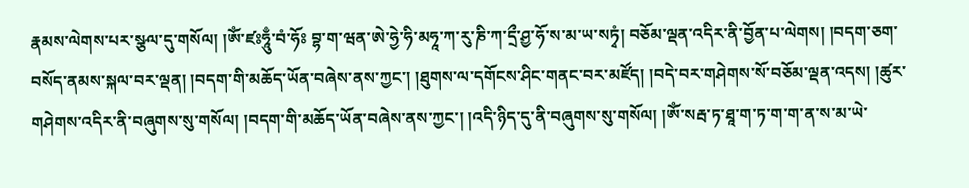རྣམས་ལེགས་པར་སྩལ་དུ་གསོལ། །ཨོཾ་ཛཿཧཱུྃ་བཾ་ཧོཿ བྷ་ག་ཝན་ཨེ་ཧྱེ་ཧི་མཧཱ་ཀ་རུ་ཎི་ཀ་དྲྀ་ཤྱ་ཧོ་ས་མ་ཡ་སཏྭཾ། བཅོམ་ལྡན་འདིར་ནི་བྱོན་པ་ལེགས། །བདག་ཅག་བསོད་ནམས་སྐལ་བར་ལྡན། །བདག་གི་མཆོད་ཡོན་བཞེས་ནས་ཀྱང་། །ཐུགས་ལ་དགོངས་ཤིང་གནང་བར་མཛོད། །བདེ་བར་གཤེགས་སོ་བཅོམ་ལྡན་འདས། །ཚུར་གཤེགས་འདིར་ནི་བཞུགས་སུ་གསོལ། །བདག་གི་མཆོད་ཡོན་བཞེས་ནས་ཀྱང་། །འདི་ཉིད་དུ་ནི་བཞུགས་སུ་གསོལ། །ཨོཾ་སརྦ་ཏ་ཐཱ་ག་ཏ་ག་ག་ན་ས་མ་ཡེ་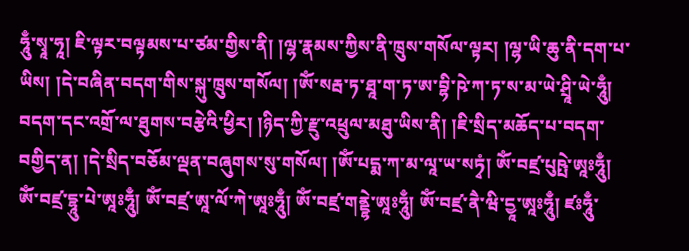ཧཱུྃ་སྭཱ་ཧཱ། ཇི་ལྟར་བལྟམས་པ་ཙམ་གྱིས་ནི། །ལྷ་རྣམས་ཀྱིས་ནི་ཁྲུས་གསོལ་ལྟར། །ལྷ་ཡི་ཆུ་ནི་དག་པ་ཡིས། །དེ་བཞིན་བདག་གིས་སྐུ་ཁྲུས་གསོལ། །ཨོཾ་སརྦ་ཏ་ཐཱ་ག་ཏ་ཨ་བྷི་ཥེ་ཀ་ཏ་ས་མ་ཡེ་ཤྲཱི་ཡེ་ཧཱུྃ། བདག་དང་འགྲོ་ལ་ཐུགས་བརྩེའི་ཕྱིར། །ཉིད་ཀྱི་རྫུ་འཕྲུལ་མཐུ་ཡིས་ནི། །ཇི་སྲིད་མཆོད་པ་བདག་བགྱིད་ན། །དེ་སྲིད་བཅོམ་ལྡན་བཞུགས་སུ་གསོལ། །ཨོཾ་པདྨ་ཀ་མ་ལཱ་ཡ་སཏྭཾ། ཨོཾ་བཛྲ་པུཥྤེ་ཨཱཿཧཱུྃ། ཨོཾ་བཛྲ་དྷཱུ་པེ་ཨཱཿཧཱུྃ། ཨོཾ་བཛྲ་ཨཱ་ལོ་ཀེ་ཨཱཿཧཱུྃ། ཨོཾ་བཛྲ་གནྡྷེ་ཨཱཿཧཱུྃ། ཨོཾ་བཛྲ་ནཻ་ཝི་དྱཱ་ཨཱཿཧཱུྃ། ཛཿཧཱུྃ་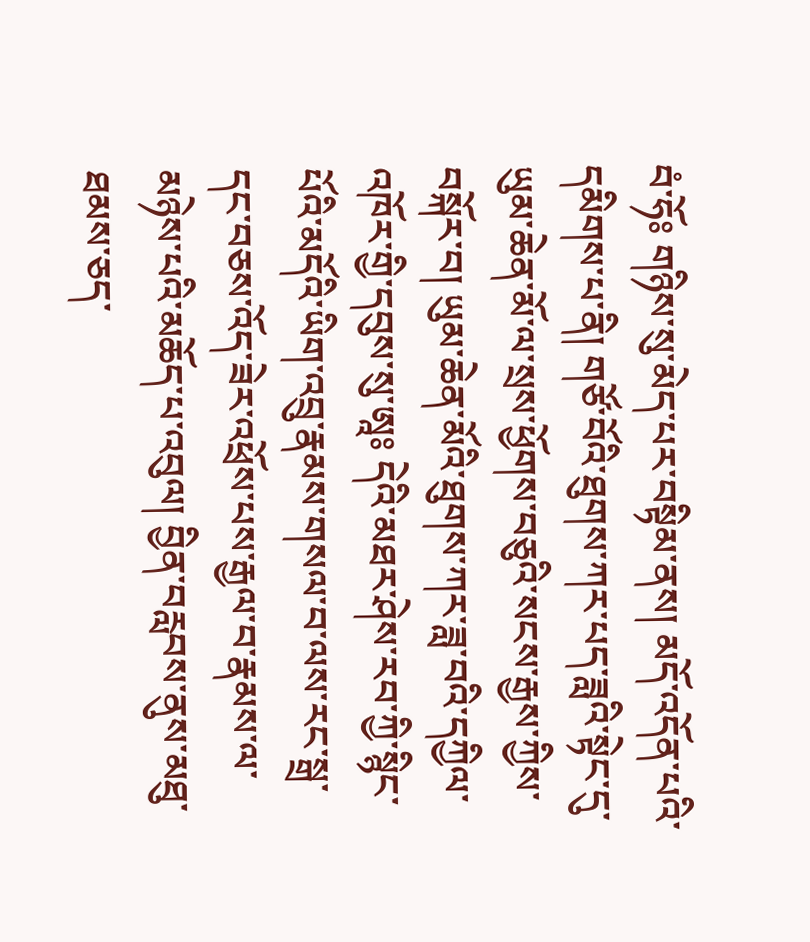བཾ་ཧོཿ གཉིས་སུ་མེད་པར་བསྟིམ་ནས། མདོ་འདོན་པའི་དམིགས་པ་ནི། གཙོ་བོའི་ཐུགས་ཀར་པད་ཟླའི་སྟེང་དུ་ཡུམ་ཆེན་མོ་ལ་སྲས་ཕྱོགས་བཅུའི་སངས་རྒྱས་ཀྱིས་བསྐོར་བ། ཡུམ་ཆེན་མོའི་ཐུགས་ཀར་ཟླ་བའི་དཀྱིལ་འཁོར་གྱི་དབུས་སུ་ཨཱཿ དེའི་མཐར་ཤེས་རབ་ཀྱི་སྙིང་པོའི་མདོའི་ཡིག་འབྲུ་རྣམས་གསལ་བ་ལས་རང་སྒྲ་དང་བཅས་འོད་ཟེར་འཕྲོས་པས་རྒྱལ་བ་རྣམས་ལ་མཉེས་པའི་མཆོད་པ་འབུལ། བྱིན་བརླབས་ནུས་མཐུ་ཐམས་ཅད་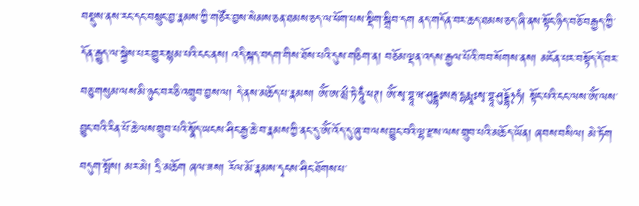བསྡུས་ནས་རང་དང་བསྲུང་བྱ་རྣམས་ཀྱི་གཙོར་བྱས་སེམས་ཅན་ཐམས་ཅད་ལ་ཕོག་པས་སྡིག་སྒྲིབ་དག ནད་གདོན་བར་ཆད་ཐམས་ཅད་ཞི་ནས་སྟོང་ཉིད་བཅོ་བརྒྱད་ཀྱི་དོན་རྒྱུད་ལ་སྐྱེས་པར་གྱུར་སྙམ་པའི་ངང་ནས། འདི་སྐད་བདག་གིས་ཐོས་པའི་དུས་གཅིག་ན། བཅོམ་ལྡན་འདས་རྒྱལ་པོའི་ཁབ་སོགས་ནས། མངོན་པར་བསྟོད་དོ་བར་བཅུ་གསུམ་ལས་མི་ཉུང་བར་ཅི་འགྲུབ་བྱས་ལ། དེ་ནས་མཆོད་པ་རྣམས། ཨོཾ་ཨ་མྲྀ་ཏེ་ཧཱུྃ་ཕཊ། ཨོཾ་སྭ་བྷཱ་ཝ་ཤུདྡྷཿསརྦ་དྷརྨཱཿསྭ་བྷཱ་ཤུདྡྷོ྅ཧཾ། སྟོང་པའི་ངང་ལས་ཨོཾ་ལས་བྱུང་བའི་རིན་པོ་ཆེ་ལས་གྲུབ་པའི་སྣོད་ཡངས་ཤིང་རྒྱ་ཆེ་བ་རྣམས་ཀྱི་ནང་དུ་ཨོཾ་འོད་དུ་ཞུ་བ་ལས་བྱུང་བའི་ལྷ་རྫས་ལས་གྲུབ་པའི་མཆོད་ཡོན། ཞབས་བསིལ། མེ་ཏོག བདུག་སྤོས། མར་མེ། དྲི་མཆོག ཞལ་ཟས། རོལ་མོ་རྣམས་དྭངས་ཤིང་ཐོགས་པ་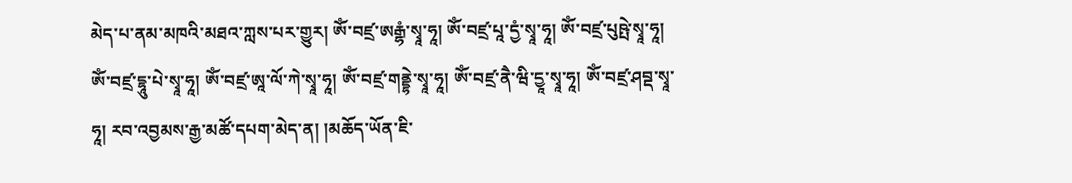མེད་པ་ནམ་མཁའི་མཐའ་ཀླས་པར་གྱུར། ཨོཾ་བཛྲ་ཨརྒྷཾ་སྭཱ་ཧཱ། ཨོཾ་བཛྲ་པཱ་དྱཾ་སྭཱ་ཧཱ། ཨོཾ་བཛྲ་པུཥྤེ་སྭཱ་ཧཱ། ཨོཾ་བཛྲ་དྷཱུ་པེ་སྭཱ་ཧཱ། ཨོཾ་བཛྲ་ཨཱ་ལོ་ཀེ་སྭཱ་ཧཱ། ཨོཾ་བཛྲ་གནྡྷེ་སྭཱ་ཧཱ། ཨོཾ་བཛྲ་ནཻ་ཝི་དྱཱ་སྭཱ་ཧཱ། ཨོཾ་བཛྲ་ཤབྡ་སྭཱ་ཧཱ། རབ་འབྱམས་རྒྱ་མཚོ་དཔག་མེད་ན། །མཆོད་ཡོན་ཇི་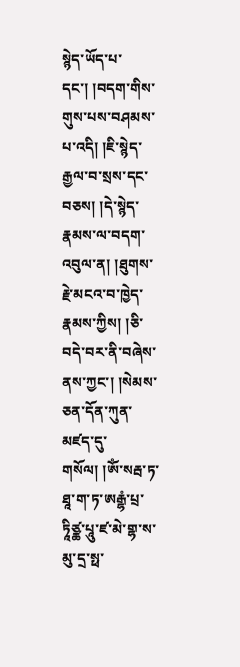སྙེད་ཡོད་པ་དང་། །བདག་གིས་གུས་པས་བཤམས་པ་འདི། །ཇི་སྙེད་རྒྱལ་བ་སྲས་དང་བཅས། །དེ་སྙེད་རྣམས་ལ་བདག་འབུལ་ན། །ཐུགས་རྗེ་མངའ་བ་ཁྱེད་རྣམས་ཀྱིས། །ཅི་བདེ་བར་ནི་བཞེས་ནས་ཀྱང་། །སེམས་ཅན་དོན་ཀུན་མཛད་དུ་གསོལ། །ཨོཾ་སརྦ་ཏ་ཐཱ་ག་ཏ་ཨརྒྷཾ་པྲ་ཏཱིཙྪ་པཱུ་ཛ་མེ་གྷ་ས་མུ་དྲ་སྥ་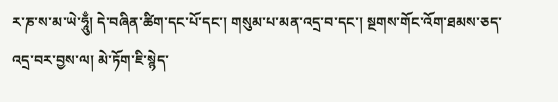ར་ཎ་ས་མ་ཡེ་ཧཱུྃ། དེ་བཞིན་ཚིག་དང་པོ་དང་། གསུམ་པ་མན་འདྲ་བ་དང་། སྔགས་གོང་འོག་ཐམས་ཅད་འདྲ་བར་བྱས་ལ། མེ་ཏོག་ཇི་སྙེད་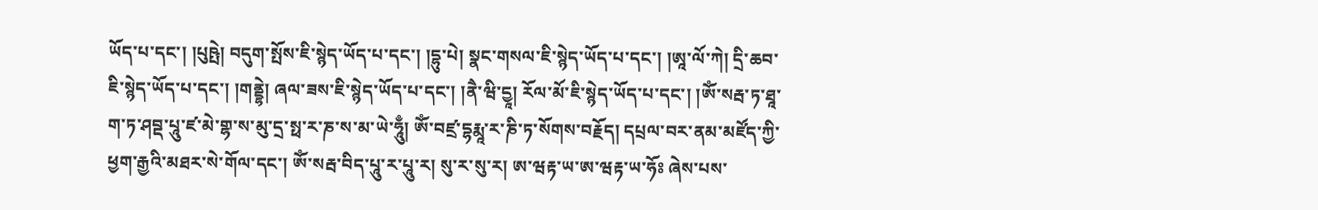ཡོད་པ་དང་། །པུཥྤེ། བདུག་སྤོས་ཇི་སྙེད་ཡོད་པ་དང་། །དྷུ་པེ། སྣང་གསལ་ཇི་སྙེད་ཡོད་པ་དང་། །ཨཱ་ལོ་ཀེ། དྲི་ཆབ་ཇི་སྙེད་ཡོད་པ་དང་། །གནྡྷེ། ཞལ་ཟས་ཇི་སྙེད་ཡོད་པ་དང་། །ནཻ་ཝི་དྱཱ། རོལ་མོ་ཇི་སྙེད་ཡོད་པ་དང་། །ཨོཾ་སརྦ་ཏ་ཐཱ་ག་ཏ་ཤབྡ་པཱུ་ཛ་མེ་གྷ་ས་མུ་དྲ་སྥ་ར་ཎ་ས་མ་ཡེ་ཧཱུྃ། ཨོཾ་བཛྲ་དྷརྨཱ་ར་ཎི་ཏ་སོགས་བརྗོད། དཔྲལ་བར་ནམ་མཛོད་ཀྱི་ཕྱག་རྒྱའི་མཐར་སེ་གོལ་དང་། ཨོཾ་སརྦ་བིད་པཱུ་ར་པཱུ་ར། སུ་ར་སུ་ར། ཨ་ཝརྟ་ཡ་ཨ་ཝརྟ་ཡ་ཧོཿ ཞེས་པས་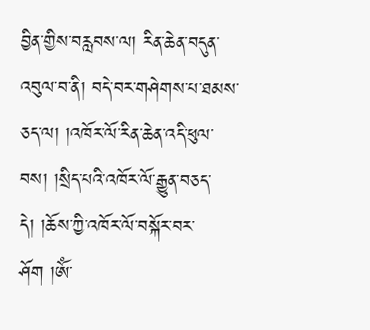བྱིན་གྱིས་བརླབས་ལ། རིན་ཆེན་བདུན་འབུལ་བ་ནི། བདེ་བར་གཤེགས་པ་ཐམས་ཅད་ལ། །འཁོར་ལོ་རིན་ཆེན་འདི་ཕུལ་བས། །སྲིད་པའི་འཁོར་ལོ་རྒྱུན་བཅད་དེ། །ཆོས་ཀྱི་འཁོར་ལོ་བསྐོར་བར་ཤོག །ཨོཾ་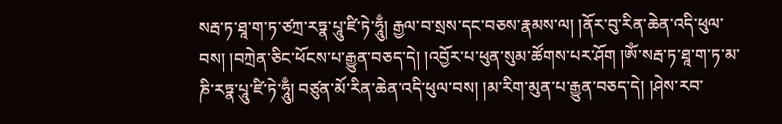སརྦ་ཏ་ཐཱ་ག་ཏ་ཙཀྲ་རཏྣ་པཱུ་ཛི་ཏེ་ཧཱུྃ། རྒྱལ་བ་སྲས་དང་བཅས་རྣམས་ལ། །ནོར་བུ་རིན་ཆེན་འདི་ཕུལ་བས། །བཀྲེན་ཅིང་ཕོངས་པ་རྒྱུན་བཅད་དེ། །འབྱོར་པ་ཕུན་སུམ་ཚོགས་པར་ཤོག །ཨོཾ་སརྦ་ཏ་ཐཱ་ག་ཏ་མ་ཎི་རཏྣ་པཱུ་ཛི་ཏེ་ཧཱུྃ། བཙུན་མོ་རིན་ཆེན་འདི་ཕུལ་བས། །མ་རིག་མུན་པ་རྒྱུན་བཅད་དེ། །ཤེས་རབ་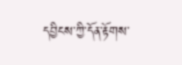དབྱིངས་ཀྱི་དོན་རྟོགས་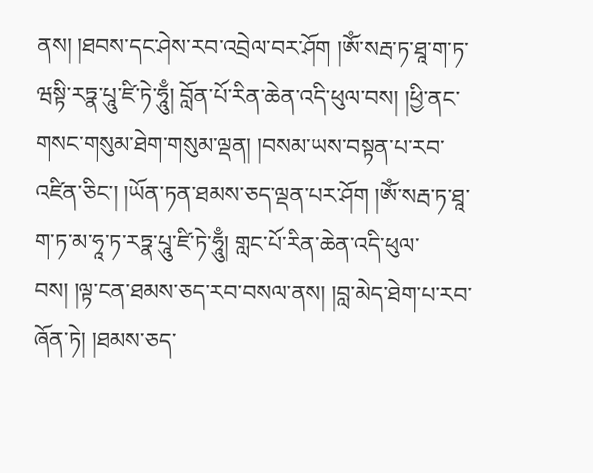ནས། །ཐབས་དང་ཤེས་རབ་འབྲེལ་བར་ཤོག །ཨོཾ་སརྦ་ཏ་ཐཱ་ག་ཏ་ཝསྟི་རཏྣ་པཱུ་ཛི་ཏེ་ཧཱུྃ། བློན་པོ་རིན་ཆེན་འདི་ཕུལ་བས། །ཕྱི་ནང་གསང་གསུམ་ཐེག་གསུམ་ལྡན། །བསམ་ཡས་བསྟན་པ་རབ་འཛིན་ཅིང་། །ཡོན་ཏན་ཐམས་ཅད་ལྡན་པར་ཤོག །ཨོཾ་སརྦ་ཏ་ཐཱ་ག་ཏ་མ་ཧཱ་ཏ་རཏྣ་པཱུ་ཛི་ཏེ་ཧཱུྃ། གླང་པོ་རིན་ཆེན་འདི་ཕུལ་བས། །ལྟ་ངན་ཐམས་ཅད་རབ་བསལ་ནས། །བླ་མེད་ཐེག་པ་རབ་ཞོན་ཏེ། །ཐམས་ཅད་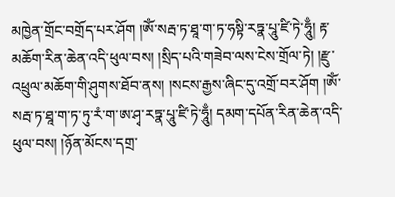མཁྱེན་གྲོང་བགྲོད་པར་ཤོག །ཨོཾ་སརྦ་ཏ་ཐཱ་ག་ཏ་ཧསྟི་རཏྣ་པཱུ་ཛི་ཏེ་ཧཱུྃ། རྟ་མཆོག་རིན་ཆེན་འདི་ཕུལ་བས། །སྲིད་པའི་གཟེབ་ལས་ངེས་གྲོལ་ཏེ། །རྫུ་འཕྲུལ་མཆོག་གི་ཤུགས་ཐོབ་ནས། །སངས་རྒྱས་ཞིང་དུ་འགྲོ་བར་ཤོག །ཨོཾ་སརྦ་ཏ་ཐཱ་ག་ཏ་ཏུ་རཾ་ག་ཨ་ཤྭ་རཏྣ་པཱུ་ཛི་ཏེ་ཧཱུྃ། དམག་དཔོན་རིན་ཆེན་འདི་ཕུལ་བས། །ཉོན་མོངས་དགྲ་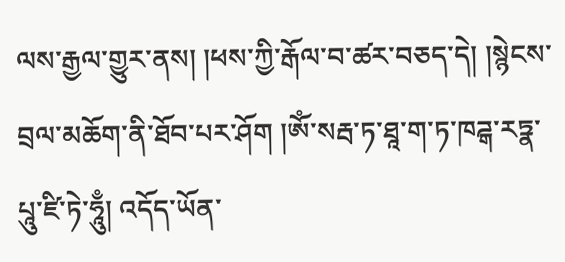ལས་རྒྱལ་གྱུར་ནས། །ཕས་ཀྱི་རྒོལ་བ་ཚར་བཅད་དེ། །སྙེངས་བྲལ་མཆོག་ནི་ཐོབ་པར་ཤོག །ཨོཾ་སརྦ་ཏ་ཐཱ་ག་ཏ་ཁཌྒ་རཏྣ་པཱུ་ཛི་ཏེ་ཧཱུྃ། འདོད་ཡོན་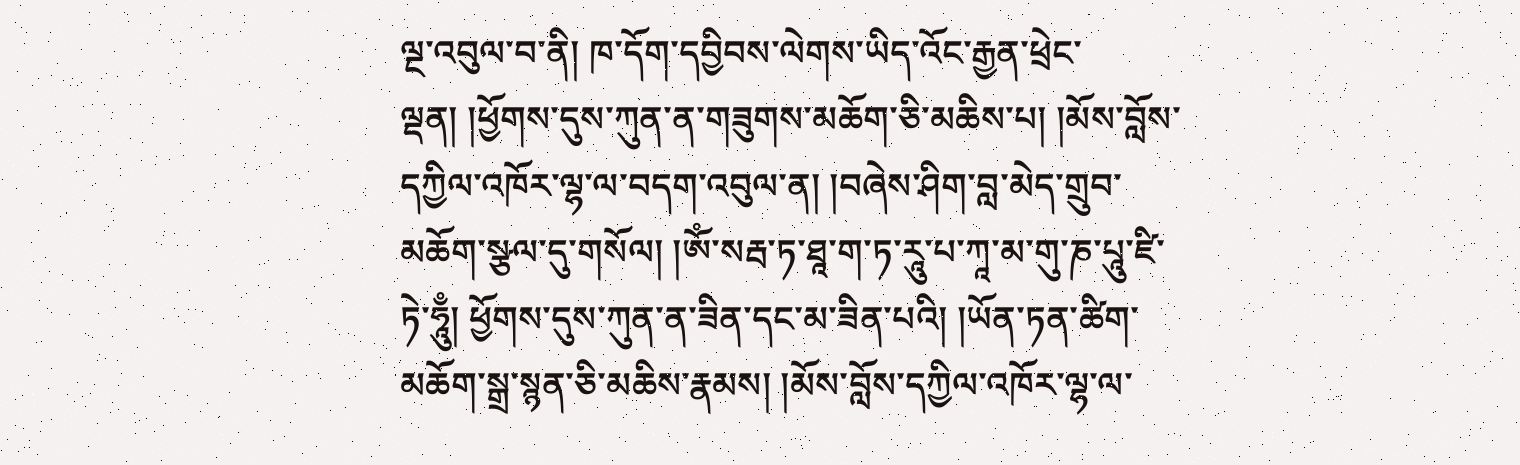ལྔ་འབུལ་བ་ནི། ཁ་དོག་དབྱིབས་ལེགས་ཡིད་འོང་རྒྱན་ཕྲེང་ལྡན། །ཕྱོགས་དུས་ཀུན་ན་གཟུགས་མཆོག་ཅི་མཆིས་པ། །མོས་བློས་དཀྱིལ་འཁོར་ལྷ་ལ་བདག་འབུལ་ན། །བཞེས་ཤིག་བླ་མེད་གྲུབ་མཆོག་སྩལ་དུ་གསོལ། །ཨོཾ་སརྦ་ཏ་ཐཱ་ག་ཏ་རཱུ་པ་ཀཱ་མ་གུ་ཎ་པཱུ་ཛི་ཏེ་ཧཱུྃ། ཕྱོགས་དུས་ཀུན་ན་ཟིན་དང་མ་ཟིན་པའི། །ཡོན་ཏན་ཚིག་མཆོག་སྒྲ་སྙན་ཅི་མཆིས་རྣམས། །མོས་བློས་དཀྱིལ་འཁོར་ལྷ་ལ་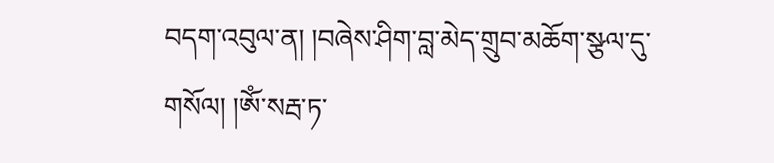བདག་འབུལ་ན། །བཞེས་ཤིག་བླ་མེད་གྲུབ་མཆོག་སྩལ་དུ་གསོལ། །ཨོཾ་སརྦ་ཏ་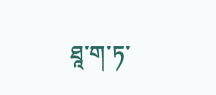ཐཱ་ག་ཏ་